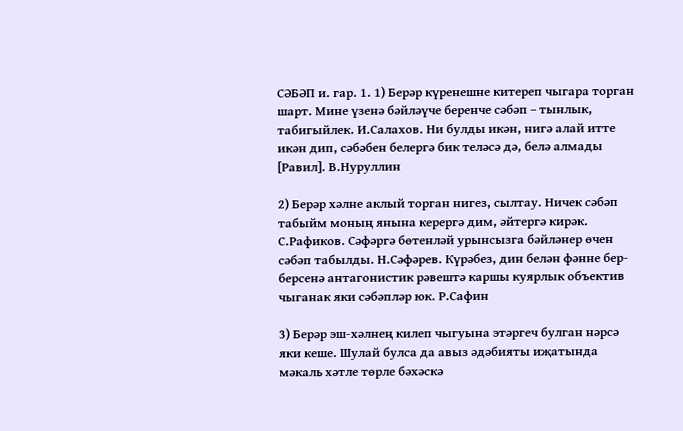СӘБӘП и. гар. 1. 1) Берәр күренешне китереп чыгара торган шарт. Мине үзенә бәйләүче беренче сәбәп – тынлык, табигыйлек. И.Салахов. Ни булды икән, нигә алай итте икән дип, сәбәбен белергә бик теләсә дә, белә алмады [Равил]. В.Нуруллин

2) Берәр хәлне аклый торган нигез, сылтау. Ничек сәбәп табыйм моның янына керергә дим, әйтергә кирәк. С.Рафиков. Сәфәргә бөтенләй урынсызга бәйләнер өчен сәбәп табылды. Н.Сәфәрев. Күрәбез, дин белән фәнне бер-берсенә антагонистик рәвештә каршы куярлык объектив чыганак яки сәбәпләр юк. Р.Сафин

3) Берәр эш-хәлнең килеп чыгуына этәргеч булган нәрсә яки кеше. Шулай булса да авыз әдәбияты иҗатында мәкаль хәтле төрле бәхәскә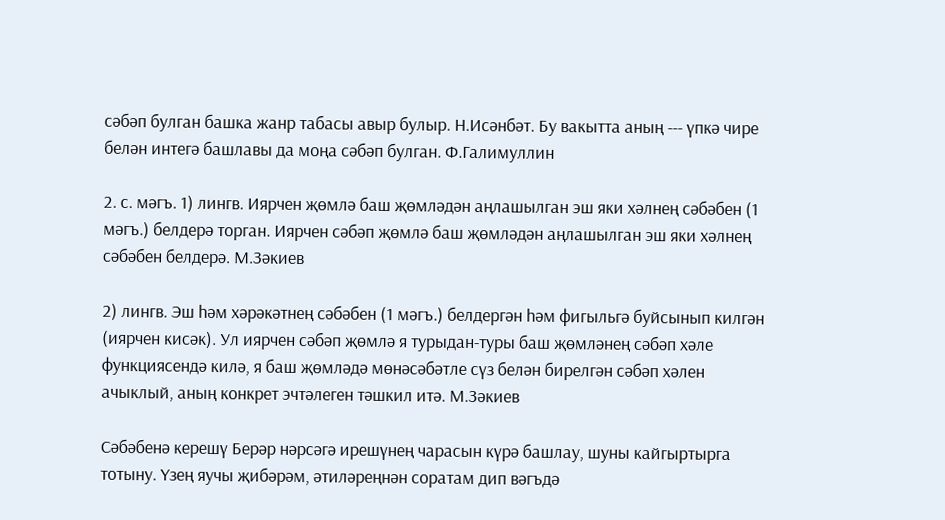сәбәп булган башка жанр табасы авыр булыр. Н.Исәнбәт. Бу вакытта аның --- үпкә чире белән интегә башлавы да моңа сәбәп булган. Ф.Галимуллин

2. с. мәгъ. 1) лингв. Иярчен җөмлә баш җөмләдән аңлашылган эш яки хәлнең сәбәбен (1 мәгъ.) белдерә торган. Иярчен сәбәп җөмлә баш җөмләдән аңлашылган эш яки хәлнең сәбәбен белдерә. М.Зәкиев

2) лингв. Эш hәм хәрәкәтнең сәбәбен (1 мәгъ.) белдергән hәм фигыльгә буйсынып килгән (иярчен кисәк). Ул иярчен сәбәп җөмлә я турыдан-туры баш җөмләнең сәбәп хәле функциясендә килә, я баш җөмләдә мөнәсәбәтле сүз белән бирелгән сәбәп хәлен ачыклый, аның конкрет эчтәлеген тәшкил итә. М.Зәкиев

Сәбәбенә керешү Берәр нәрсәгә ирешүнең чарасын күрә башлау, шуны кайгыртырга тотыну. Үзең яучы җибәрәм, әтиләреңнән соратам дип вәгъдә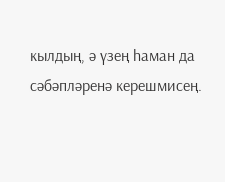кылдың, ә үзең һаман да сәбәпләренә керешмисең.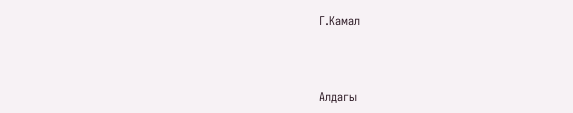Г.Камал



Алдагы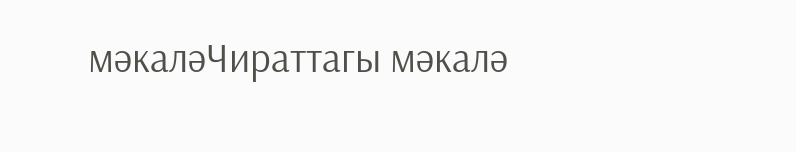мәкаләЧираттагы мәкалә